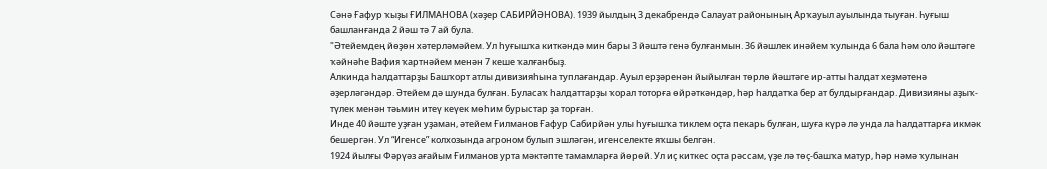Сәнә Ғафур ҡыҙы ҒИЛМАНОВА (хәҙер САБИРЙӘНОВА). 1939 йылдың 3 декабрендә Салауат районының Арҡауыл ауылында тыуған. Һуғыш башланғанда 2 йәш тә 7 ай була.
"Әтейемдең йөҙөн хәтерләмәйем. Ул һуғышҡа киткәндә мин бары 3 йәштә генә булғанмын. 36 йәшлек инәйем ҡулында 6 бала һәм оло йәштәге ҡәйнәһе Вафия ҡартнәйем менән 7 кеше ҡалғанбыҙ.
Алкинда һалдаттарҙы Башҡорт атлы дивизияһына туплағандар. Ауыл ерҙәренән йыйылған төрлө йәштәге ир-атты һалдат хеҙмәтенә әҙерләгәндәр. Әтейем дә шунда булған. Буласаҡ һалдаттарҙы ҡорал тоторға өйрәткәндәр, һәр һалдатҡа бер ат булдырғандар. Дивизияны аҙыҡ-түлек менән тәьмин итеү кеүек мөһим бурыстар ҙа торған.
Инде 40 йәште уҙған уҙаман, әтейем Ғилманов Ғафур Сабирйән улы һуғышҡа тиклем оҫта пекарь булған, шуға күрә лә унда ла һалдаттарға икмәк бешергән. Ул “Игенсе” колхозында агроном булып эшләгән, игенселекте яҡшы белгән.
1924 йылғы Фәрүәз ағайым Ғилманов урта мәктәпте тамамларға йөрөй. Ул иҫ киткес оҫта рәссам, үҙе лә төҫ-башҡа матур, һәр нәмә ҡулынан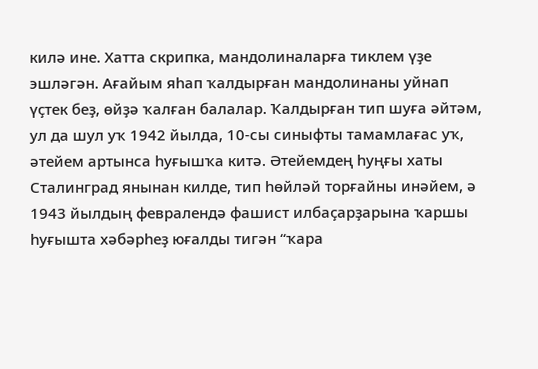килә ине. Хатта скрипка, мандолиналарға тиклем үҙе эшләгән. Ағайым яһап ҡалдырған мандолинаны уйнап үҫтек беҙ, өйҙә ҡалған балалар. Ҡалдырған тип шуға әйтәм, ул да шул уҡ 1942 йылда, 10-сы синыфты тамамлағас уҡ, әтейем артынса һуғышҡа китә. Әтейемдең һуңғы хаты Сталинград янынан килде, тип һөйләй торғайны инәйем, ә 1943 йылдың февралендә фашист илбаҫарҙарына ҡаршы һуғышта хәбәрһеҙ юғалды тигән “ҡара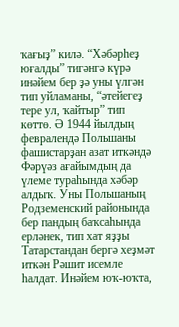ҡағыҙ” килә. “Хәбәрһеҙ юғалды” тигәнгә күрә инәйем бер ҙә уны үлгән тип уйламаны, “әтейегеҙ тере ул, ҡайтыр” тип көттө. Ә 1944 йылдың февралендә Польшаны фашистарҙан азат иткәндә Фәрүәз ағайымдың да үлеме тураһында хәбәр алдыҡ. Уны Польшаның Родземенский районында бер пандың баҡсаһында ерләнек, тип хат яҙҙы Татарстандан бергә хеҙмәт иткән Рәшит исемле һалдат. Инәйем юҡ-юҡта,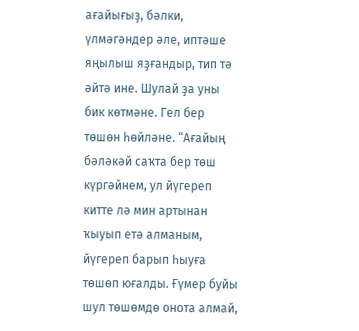ағайығыҙ, бәлки, үлмәгәндер әле, иптәше яңылыш яҙғандыр, тип тә әйтә ине. Шулай ҙа уны бик көтмәне. Гел бер төшөн һөйләне. “Ағайың бәләкәй саҡта бер төш күргәйнем, ул йүгереп китте лә мин артынан ҡыуып етә алманым, йүгереп барып һыуға төшөп юғалды. Ғүмер буйы шул төшөмдө онота алмай,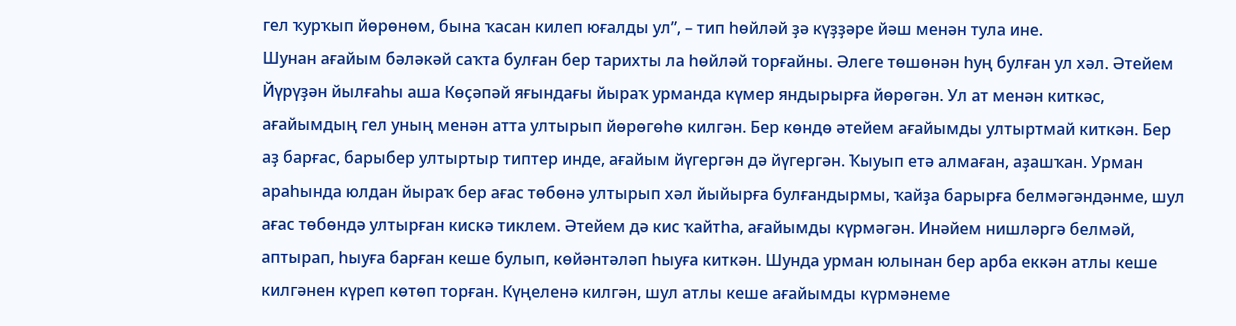гел ҡурҡып йөрөнөм, бына ҡасан килеп юғалды ул”, – тип һөйләй ҙә күҙҙәре йәш менән тула ине.
Шунан ағайым бәләкәй саҡта булған бер тарихты ла һөйләй торғайны. Әлеге төшөнән һуң булған ул хәл. Әтейем Йүрүҙән йылғаһы аша Көҫәпәй яғындағы йыраҡ урманда күмер яндырырға йөрөгән. Ул ат менән киткәс, ағайымдың гел уның менән атта ултырып йөрөгөһө килгән. Бер көндө әтейем ағайымды ултыртмай киткән. Бер аҙ барғас, барыбер ултыртыр типтер инде, ағайым йүгергән дә йүгергән. Ҡыуып етә алмаған, аҙашҡан. Урман араһында юлдан йыраҡ бер ағас төбөнә ултырып хәл йыйырға булғандырмы, ҡайҙа барырға белмәгәндәнме, шул ағас төбөндә ултырған кискә тиклем. Әтейем дә кис ҡайтһа, ағайымды күрмәгән. Инәйем нишләргә белмәй, аптырап, һыуға барған кеше булып, көйәнтәләп һыуға киткән. Шунда урман юлынан бер арба еккән атлы кеше килгәнен күреп көтөп торған. Күңеленә килгән, шул атлы кеше ағайымды күрмәнеме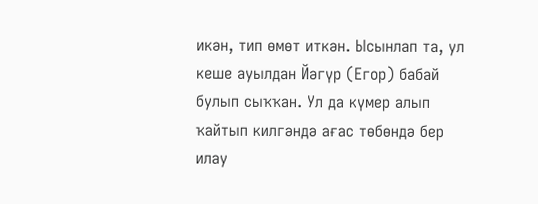икән, тип өмөт иткән. Ысынлап та, ул кеше ауылдан Йәгүр (Егор) бабай булып сыҡҡан. Ул да күмер алып ҡайтып килгәндә ағас төбөндә бер илау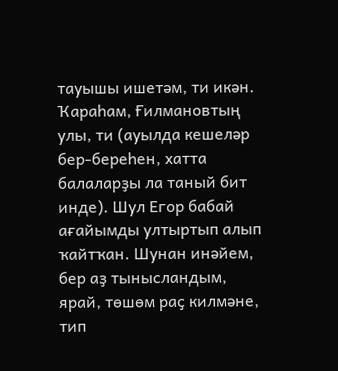тауышы ишетәм, ти икән. Ҡараһам, Ғилмановтың улы, ти (ауылда кешеләр бер-береһен, хатта балаларҙы ла таный бит инде). Шул Егор бабай ағайымды ултыртып алып ҡайтҡан. Шунан инәйем, бер аҙ тынысландым, ярай, төшөм раҫ килмәне, тип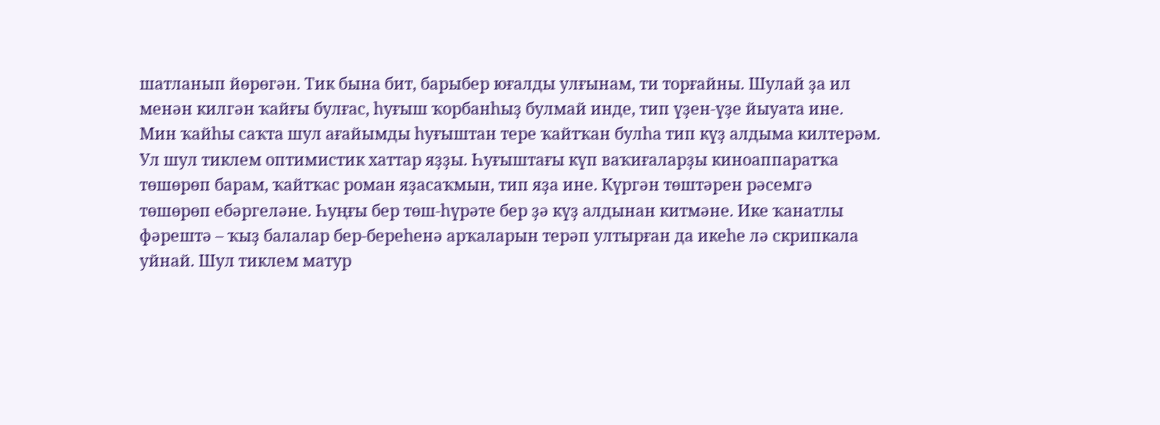шатланып йөрөгән. Тик бына бит, барыбер юғалды улғынам, ти торғайны. Шулай ҙа ил менән килгән ҡайғы булғас, һуғыш ҡорбанһыҙ булмай инде, тип үҙен-үҙе йыуата ине.
Мин ҡайһы саҡта шул ағайымды һуғыштан тере ҡайтҡан булһа тип күҙ алдыма килтерәм. Ул шул тиклем оптимистик хаттар яҙҙы. Һуғыштағы күп ваҡиғаларҙы киноаппаратҡа төшөрөп барам, ҡайтҡас роман яҙасаҡмын, тип яҙа ине. Күргән төштәрен рәсемгә төшөрөп ебәргеләне. Һуңғы бер төш-һүрәте бер ҙә күҙ алдынан китмәне. Ике ҡанатлы фәрештә – ҡыҙ балалар бер-береһенә арҡаларын терәп ултырған да икеһе лә скрипкала уйнай. Шул тиклем матур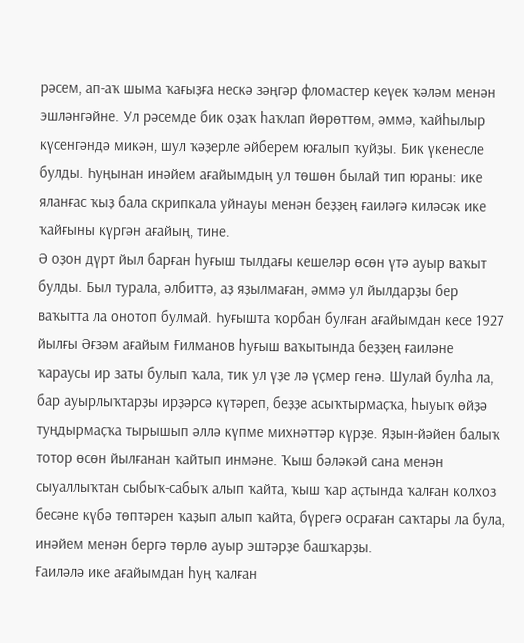рәсем, ап-аҡ шыма ҡағыҙға нескә зәңгәр фломастер кеүек ҡәләм менән эшләнгәйне. Ул рәсемде бик оҙаҡ һаҡлап йөрөттөм, әммә, ҡайһылыр күсенгәндә микән, шул ҡәҙерле әйберем юғалып ҡуйҙы. Бик үкенесле булды. Һуңынан инәйем ағайымдың ул төшөн былай тип юраны: ике яланғас ҡыҙ бала скрипкала уйнауы менән беҙҙең ғаиләгә киләсәк ике ҡайғыны күргән ағайың, тине.
Ә оҙон дүрт йыл барған һуғыш тылдағы кешеләр өсөн үтә ауыр ваҡыт булды. Был турала, әлбиттә, аҙ яҙылмаған, әммә ул йылдарҙы бер ваҡытта ла онотоп булмай. Һуғышта ҡорбан булған ағайымдан кесе 1927 йылғы Әғзәм ағайым Ғилманов һуғыш ваҡытында беҙҙең ғаиләне ҡараусы ир заты булып ҡала, тик ул үҙе лә үҫмер генә. Шулай булһа ла, бар ауырлыҡтарҙы ирҙәрсә күтәреп, беҙҙе асыҡтырмаҫҡа, һыуыҡ өйҙә туңдырмаҫҡа тырышып әллә күпме михнәттәр күрҙе. Яҙын-йәйен балыҡ тотор өсөн йылғанан ҡайтып инмәне. Ҡыш бәләкәй сана менән сыуаллыҡтан сыбыҡ-сабыҡ алып ҡайта, ҡыш ҡар аҫтында ҡалған колхоз бесәне күбә төптәрен ҡаҙып алып ҡайта, бүрегә осраған саҡтары ла була, инәйем менән бергә төрлө ауыр эштәрҙе башҡарҙы.
Ғаиләлә ике ағайымдан һуң ҡалған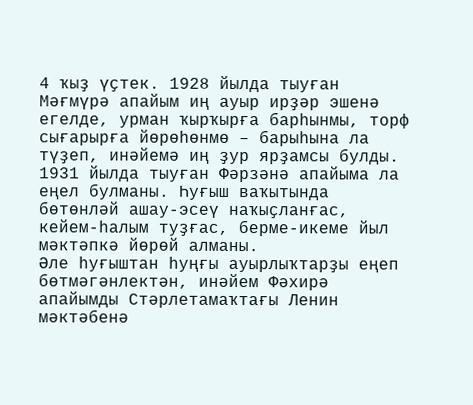4 ҡыҙ үҫтек. 1928 йылда тыуған Мәғмүрә апайым иң ауыр ирҙәр эшенә егелде, урман ҡырҡырға барһынмы, торф сығарырға йөрөһөнмө – барыһына ла түҙеп, инәйемә иң ҙур ярҙамсы булды.
1931 йылда тыуған Фәрзәнә апайыма ла еңел булманы. Һуғыш ваҡытында бөтөнләй ашау-эсеү наҡыҫланғас, кейем-һалым туҙғас, берме-икеме йыл мәктәпкә йөрөй алманы.
Әле һуғыштан һуңғы ауырлыҡтарҙы еңеп бөтмәгәнлектән, инәйем Фәхирә апайымды Стәрлетамаҡтағы Ленин мәктәбенә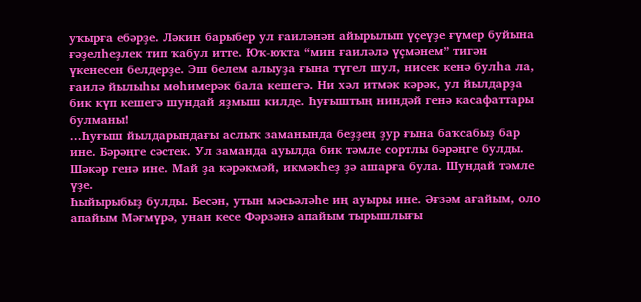уҡырға ебәрҙе. Ләкин барыбер ул ғаиләнән айырылып үҫеүҙе ғүмер буйына ғәҙелһеҙлек тип ҡабул итте. Юҡ-юҡта “мин ғаиләлә үҫмәнем” тигән үкенесен белдерҙе. Эш белем алыуҙа ғына түгел шул, нисек кенә булһа ла, ғаилә йылыһы мөһимерәк бала кешегә. Ни хәл итмәк кәрәк, ул йылдарҙа бик күп кешегә шундай яҙмыш килде. Һуғыштың ниндәй генә касафаттары булманы!
...Һуғыш йылдарындағы аслыҡ заманында беҙҙең ҙур ғына баҡсабыҙ бар ине. Бәрәңге сәстек. Ул заманда ауылда бик тәмле сортлы бәрәңге булды. Шәкәр генә ине. Май ҙа кәрәкмәй, икмәкһеҙ ҙә ашарға була. Шундай тәмле үҙе.
Һыйырыбыҙ булды. Бесән, утын мәсьәләһе иң ауыры ине. Әғзәм ағайым, оло апайым Мәғмүрә, унан кесе Фәрзәнә апайым тырышлығы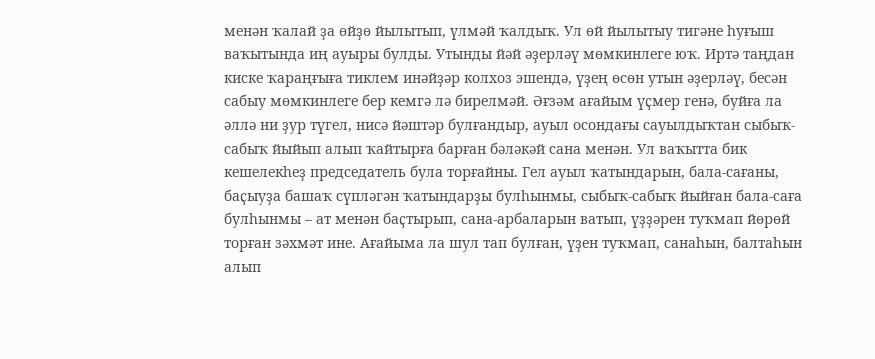менән ҡалай ҙа өйҙө йылытып, үлмәй ҡалдыҡ. Ул өй йылытыу тигәне һуғыш ваҡытында иң ауыры булды. Утынды йәй әҙерләү мөмкинлеге юҡ. Иртә таңдан киске ҡараңғыға тиклем инәйҙәр колхоз эшендә, үҙең өсөн утын әҙерләү, бесән сабыу мөмкинлеге бер кемгә лә бирелмәй. Әғзәм ағайым үҫмер генә, буйға ла әллә ни ҙур түгел, нисә йәштәр булғандыр, ауыл осондағы сауылдыҡтан сыбыҡ-сабыҡ йыйып алып ҡайтырға барған бәләкәй сана менән. Ул ваҡытта бик кешелекһеҙ председатель була торғайны. Гел ауыл ҡатындарын, бала-сағаны, баҫыуҙа башаҡ сүпләгән ҡатындарҙы булһынмы, сыбыҡ-сабыҡ йыйған бала-саға булһынмы – ат менән баҫтырып, сана-арбаларын ватып, үҙҙәрен туҡмап йөрөй торған зәхмәт ине. Ағайыма ла шул тап булған, үҙен туҡмап, санаһын, балтаһын алып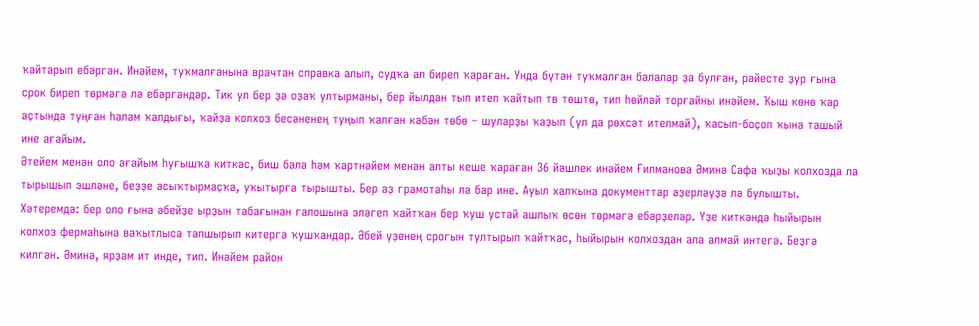ҡайтарып ебәргән. Инәйем, туҡмалғанына врачтан справка алып, судҡа ал биреп ҡараған. Унда бүтән туҡмалған балалар ҙа булған, рәйесте ҙур ғына срок биреп төрмәгә лә ебәргәндәр. Тик ул бер ҙә оҙаҡ ултырманы, бер йылдан тып итеп ҡайтып тв төштө, тип һөйләй торғайны инәйем. Ҡыш көнө ҡар аҫтында туңған һалам ҡалдығы, ҡайҙа колхоз бесәненең туңып ҡалған кәбән төбө – шуларҙы ҡаҙып (ул да рөхсәт ителмәй), ҡасып-боҫоп ҡына ташый ине ағайым.
Әтейем менән оло ағайым һуғышҡа киткәс, биш бала һәм ҡартнәйем менән алты кеше ҡараған 36 йәшлек инәйем Ғилманова Әминә Сафа ҡыҙы колхозда ла тырышып эшләне, беҙҙе асыҡтырмаҫҡа, уҡытырға тырышты. Бер аҙ грамотаһы ла бар ине. Ауыл халҡына документтар әҙерләүҙә лә булышты. Хәтеремдә: бер оло ғына әбейҙе ырҙын табағынан галошына эләгеп ҡайтҡан бер ҡуш устай ашлыҡ өсөн төрмәгә ебәрҙеләр. Үҙе киткәндә һыйырын колхоз фермаһына ваҡытлыса тапшырып китергә ҡушҡандар. Әбей үҙенең срогын тултырып ҡайтҡас, һыйырын колхоздан ала алмай интегә. Беҙгә килгән. Әминә, ярҙам ит инде, тип. Инәйем район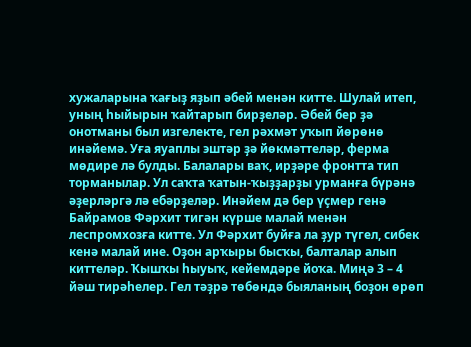хужаларына ҡағыҙ яҙып әбей менән китте. Шулай итеп, уның һыйырын ҡайтарып бирҙеләр. Әбей бер ҙә онотманы был изгелекте, гел рәхмәт уҡып йөрөнө инәйемә. Уға яуаплы эштәр ҙә йөкмәттеләр, ферма мөдире лә булды. Балалары ваҡ, ирҙәре фронтта тип торманылар. Ул саҡта ҡатын-ҡыҙҙарҙы урманға бүрәнә әҙерләргә лә ебәрҙеләр. Инәйем дә бер үҫмер генә Байрамов Фәрхит тигән күрше малай менән леспромхозға китте. Ул Фәрхит буйға ла ҙур түгел, сибек кенә малай ине. Оҙон арҡыры бысҡы, балталар алып киттеләр. Ҡышҡы һыуыҡ, кейемдәре йоҡа. Миңә 3 – 4 йәш тирәһелер. Гел тәҙрә төбөндә быяланың боҙон өрөп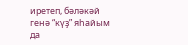иретеп, бәләкәй генә “күҙ” яһайым да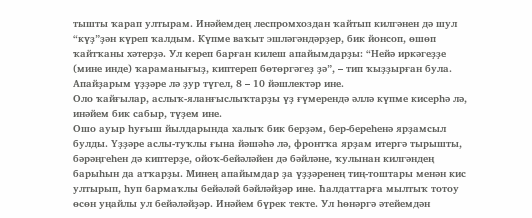тышты ҡарап ултырам. Инәйемдең леспромхоздан ҡайтып килгәнен дә шул “күҙ”ҙән күреп ҡалдым. Күпме ваҡыт эшләгәндәрҙер, бик йонсоп, өшөп ҡайтҡаны хәтерҙә. Ул кереп барған килеш апайымдарҙы: “Нейә иркәгеҙҙе (мине инде) ҡараманығыҙ, киптереп бөтөргәгеҙ ҙә”, – тип ҡыҙҙырған була. Апайҙарым үҙҙәре лә ҙур түгел, 8 – 10 йәшлектәр ине.
Оло ҡайғылар, аслыҡ-яланғыслыҡтарҙы үҙ ғүмерендә әллә күпме кисерһә лә, инәйем бик сабыр, түҙем ине.
Ошо ауыр һуғыш йылдарында халыҡ бик берҙәм, бер-береһенә ярҙамсыл булды. Үҙҙәре аслы-туҡлы ғына йәшәһә лә, фронтҡа ярҙам итергә тырышты, бәрәңгеһен дә киптерҙе, ойоҡ-бейәләйен дә бәйләне, ҡулынан килгәндең барыһын да атҡарҙы. Минең апайымдар ҙа үҙҙәренең тиң-тоштары менән кис ултырып, һуп бармаҡлы бейәләй бәйләйҙәр ине. Һалдаттарға мылтыҡ тотоу өсөн уңайлы ул бейәләйҙәр. Инәйем бүрек текте. Ул һөнәргә әтейемдән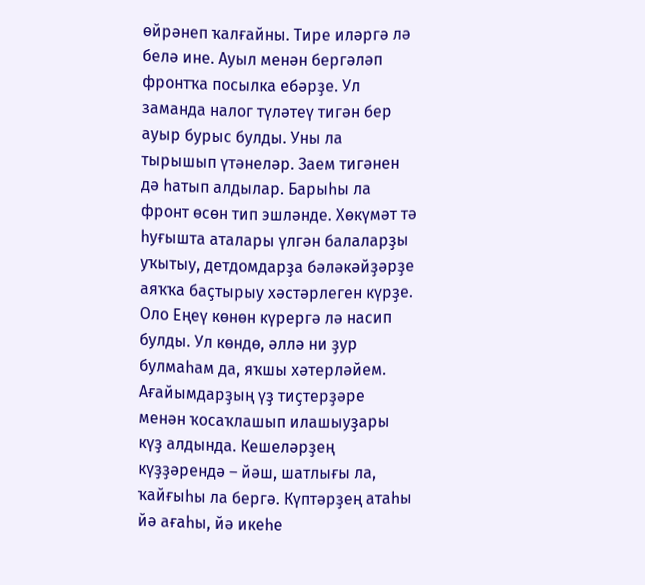өйрәнеп ҡалғайны. Тире иләргә лә белә ине. Ауыл менән бергәләп фронтҡа посылка ебәрҙе. Ул заманда налог түләтеү тигән бер ауыр бурыс булды. Уны ла тырышып үтәнеләр. Заем тигәнен дә һатып алдылар. Барыһы ла фронт өсөн тип эшләнде. Хөкүмәт тә һуғышта аталары үлгән балаларҙы уҡытыу, детдомдарҙа бәләкәйҙәрҙе аяҡҡа баҫтырыу хәстәрлеген күрҙе.
Оло Еңеү көнөн күрергә лә насип булды. Ул көндө, әллә ни ҙур булмаһам да, яҡшы хәтерләйем. Ағайымдарҙың үҙ тиҫтерҙәре менән ҡосаҡлашып илашыуҙары күҙ алдында. Кешеләрҙең күҙҙәрендә – йәш, шатлығы ла, ҡайғыһы ла бергә. Күптәрҙең атаһы йә ағаһы, йә икеһе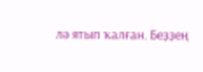лә ятып ҡалған. Беҙҙең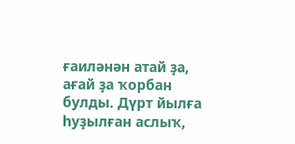ғаиләнән атай ҙа, ағай ҙа ҡорбан булды. Дүрт йылға һуҙылған аслыҡ,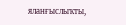яланғыслыҡты,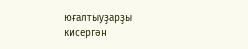юғалтыуҙарҙы кисергән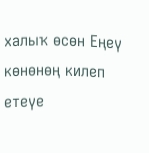халыҡ өсөн Еңеү көнөнөң килеп етеүе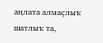аңлата алмаҫлыҡ шатлыҡ та,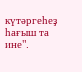күтәргеһеҙ һағыш та ине".